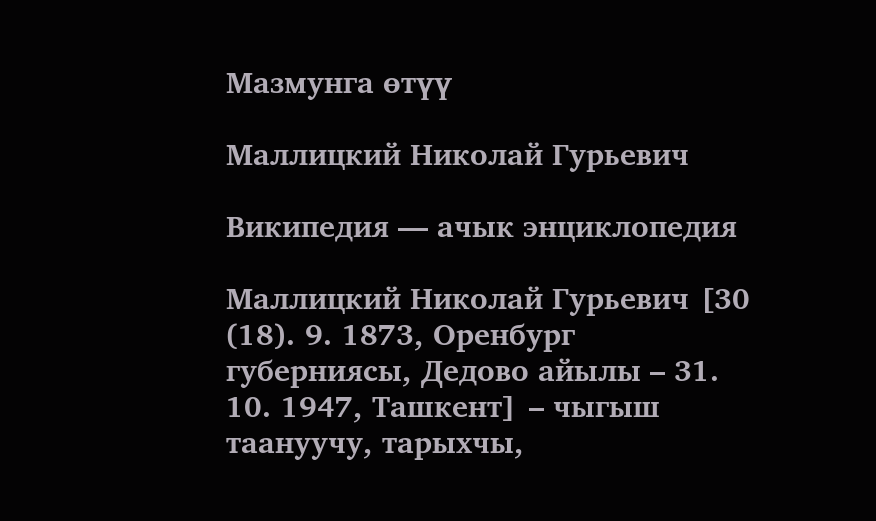Мазмунга өтүү

Маллицкий Николай Гурьевич

Википедия — ачык энциклопедия

Маллицкий Николай Гурьевич [30 (18). 9. 1873, Оренбург губерниясы, Дедово айылы – 31. 10. 1947, Ташкент] – чыгыш таануучу, тарыхчы,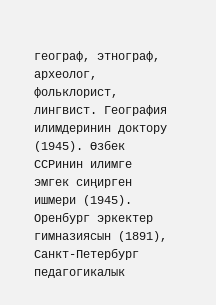географ, этнограф, археолог, фольклорист, лингвист. География илимдеринин доктору (1945). Өзбек ССРинин илимге эмгек сиңирген ишмери (1945). Оренбург эркектер гимназиясын (1891), Санкт-Петербург педагогикалык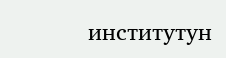институтун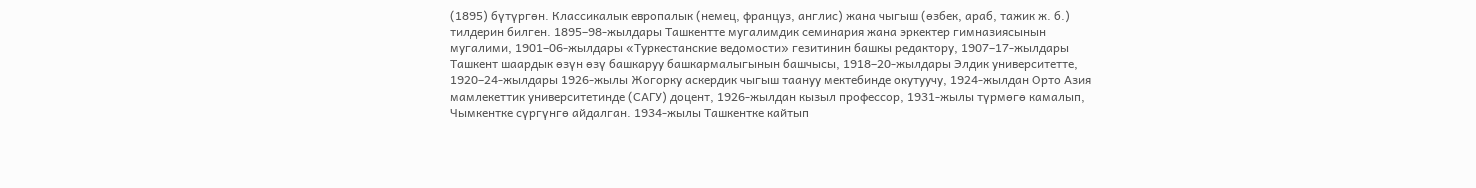(1895) бүтүргөн. Классикалык европалык (немец, француз, англис) жана чыгыш (өзбек, араб, тажик ж. б.) тилдерин билген. 1895–98-жылдары Ташкентте мугалимдик семинария жана эркектер гимназиясынын мугалими, 1901–06-жылдары «Туркестанские ведомости» гезитинин башкы редактору, 1907–17-жылдары Ташкент шаардык өзүн өзү башкаруу башкармалыгынын башчысы, 1918–20-жылдары Элдик университетте, 1920–24-жылдары 1926-жылы Жогорку аскердик чыгыш таануу мектебинде окутуучу, 1924-жылдан Орто Азия мамлекеттик университетинде (САГУ) доцент, 1926-жылдан кызыл профессор, 1931-жылы түрмөгө камалып, Чымкентке сүргүнгө айдалган. 1934-жылы Ташкентке кайтып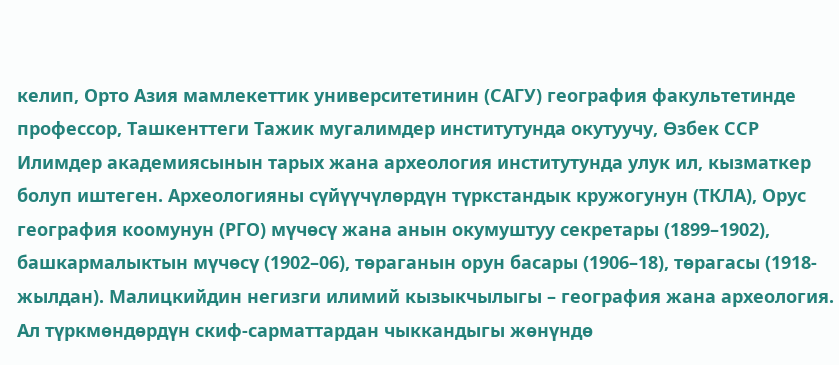келип, Орто Азия мамлекеттик университетинин (САГУ) география факультетинде профессор, Ташкенттеги Тажик мугалимдер институтунда окутуучу, Өзбек ССР Илимдер академиясынын тарых жана археология институтунда улук ил, кызматкер болуп иштеген. Археологияны сүйүүчүлөрдүн түркстандык кружогунун (ТКЛА), Орус география коомунун (РГО) мүчөсү жана анын окумуштуу секретары (1899–1902), башкармалыктын мүчөсү (1902–06), төраганын орун басары (1906–18), төрагасы (1918-жылдан). Малицкийдин негизги илимий кызыкчылыгы – география жана археология. Ал түркмөндөрдүн скиф-сарматтардан чыккандыгы жөнүндө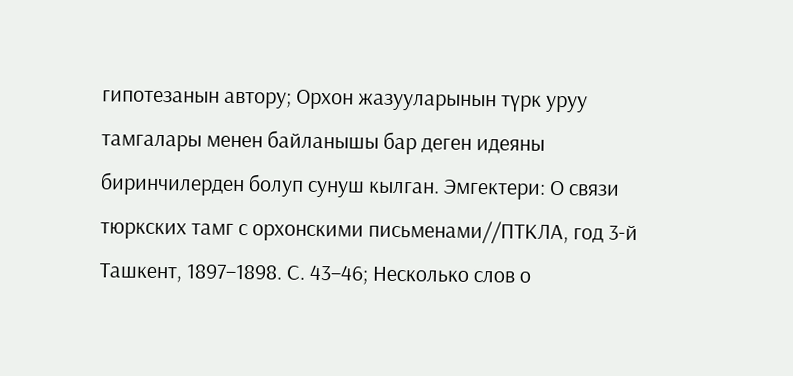гипотезанын автору; Орхон жазууларынын түрк уруу тамгалары менен байланышы бар деген идеяны биринчилерден болуп сунуш кылган. Эмгектери: О связи тюркских тамг с орхонскими письменами//ПТКЛА, год 3-й Ташкент, 1897–1898. С. 43–46; Несколько слов о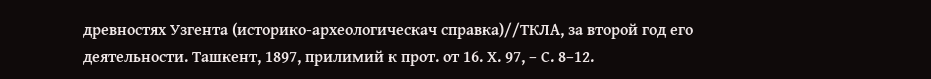древностях Узгента (историко-археологическач справка)//ТКЛА, за второй год его деятельности. Ташкент, 1897, прилимий к прот. от 16. Х. 97, – С. 8–12.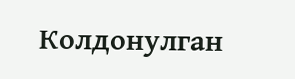Колдонулган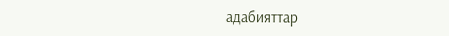адабияттар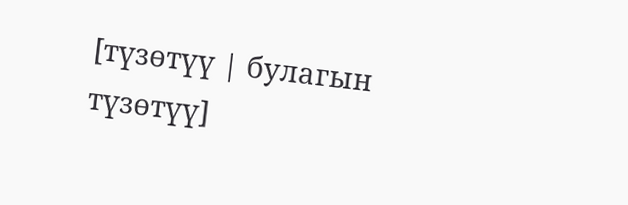[түзөтүү | булагын түзөтүү]